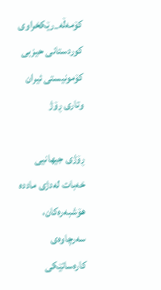کۆمەڵە_رێكخراوی كوردستانی حیزبی كۆمونیستی ئیران
وتاری ڕۆژ

ڕۆژی جیهانیی خەبات لەدژی ماددە هۆشبەرەکان، سەرچاوەی کارەساتێکی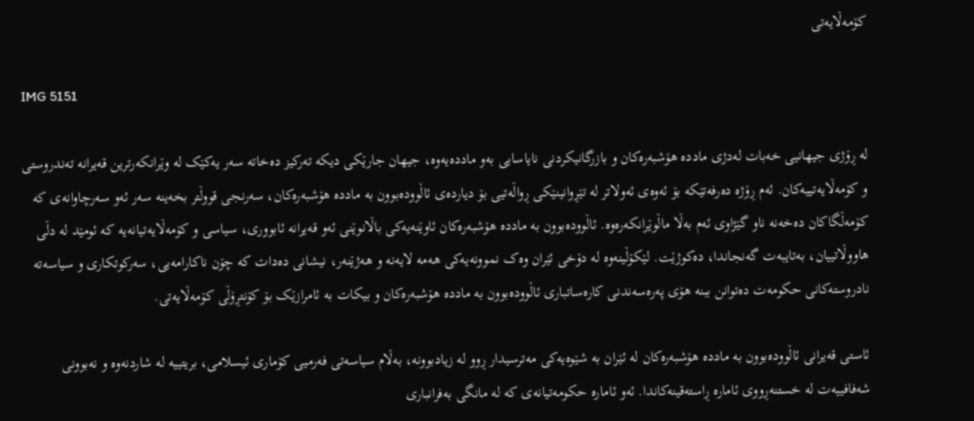کۆمەڵایەتی

IMG 5151

لە ڕۆژی جیهانیی خەبات لەدژی ماددە هۆشبەرەکان و بازرگانیکردنی نایاسایی بەو ماددەیەوە، جیهان جارێکی دیکە تەرکیز دەخاتە سەر یەکێک لە وێرانکەرترین قەیرانە تەندروستی و کۆمەڵایەتییەکان. ئەم ڕۆژە دەرفەتێکە بۆ ئەوەی ئەولاتر لە تێڕوانینێکی ڕواڵەتیی بۆ دیاردەی ئاڵوودەبوون بە ماددە هۆشبەرەکان، سەرنجی قووڵتر بخەینە سەر ئەو سەرچاوانەی کە کۆمەڵگاکان دەخەنە ناو گێژاوی ئەم بەڵا ماڵوێرانکەرەوە. ئاڵوودەبوون بە ماددە هۆشبەرەکان ئاوێنەیەکی باڵانوێنی ئەو قەیرانە ئابووری، سیاسی و کۆمەڵایەتیانەیە کە ئومێد لە دڵی هاووڵاتییان، بەتایبەت گەنجاندا، دەکوژێت. لێکۆڵینەوە لە دۆخی ئێران وەک نموونەیەکی هەمە لایەنە و هەژێنەر، نیشانی دەدات کە چۆن ناکارامەیی، سەرکوتکاری و سیاسەتە نادروستەکانی حکومەت دەتوانن ببنە هۆی پەرەسەندنی کارەساتباری ئاڵوودەبوون بە ماددە هۆشبەرەکان و بیکات بە ئامرازێک بۆ کۆنتڕۆڵی کۆمەڵایەتی.

ئاستی قەیرانی ئاڵوودەبوون بە ماددە هۆشبەرەکان لە ئێران بە شێوەیەکی مەترسیدار ڕوو لە زیادبوونە، بەڵام سیاسەتی فەرمیی کۆماری ئیسلامی، بریتییە لە شاردنەوە و نەبوونی شەفافییەت لە خستنەڕووی ئامارە ڕاستەقینەکاندا. ئەو ئامارە حکومەتیانەی کە لە مانگی بەفرانباری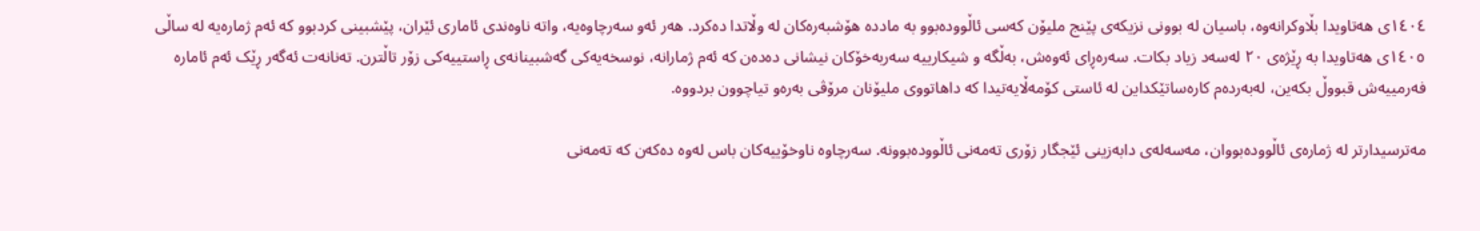١٤٠٤ی هەتاویدا بڵاوکرانەوە، باسیان لە بوونی نزیکەی پێنج ملیۆن کەسی ئاڵوودەبوو بە ماددە هۆشبەرەکان لە وڵاتدا دەکرد. هەر ئەو سەرچاوەیە، واتە ناوەندی ئاماری ئێران، پێشبینی کردبوو کە ئەم ژمارەیە لە ساڵی ١٤٠٥ی هەتاویدا بە ڕێژەی ٢٠ لەسەد زیاد بکات. سەرەڕای ئەوەش، بەڵگە و شیکارییە سەربەخۆکان نیشانی دەدەن کە ئەم ژمارانە، نوسخەیەکی گەشبینانەی ڕاستییەکی زۆر تاڵترن. تەنانەت ئەگەر ڕێک ئەم ئامارە فەرمییەش قبووڵ بکەین، لەبەردەم کارەساتێکداین لە ئاستی کۆمەڵایەتیدا کە داهاتووی ملیۆنان مرۆڤی بەرەو تیاچوون بردووە.

مەترسیدارتر لە ژمارەی ئاڵوودەبووان، مەسەلەی دابەزینی ئێجگار زۆری تەمەنی ئاڵوودەبوونە. سەرچاوە ناوخۆییەکان باس لەوە دەکەن کە تەمەنی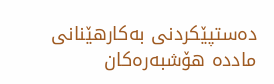دەستپێکردنی بەکارهێنانی ماددە هۆشبەرەکان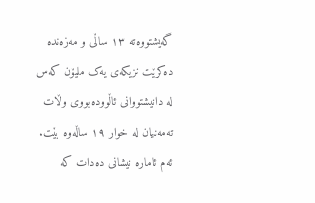گەیشتووەتە ١٣ ساڵی و مەزەندە دەکرێت نزیکەی یەک ملیۆن کەس لە دانیشتووانی ئاڵوودەبووی وڵات تەمەنیان لە خوار ١٩ ساڵەوە بێت. ئەم ئامارە نیشانی دەدات کە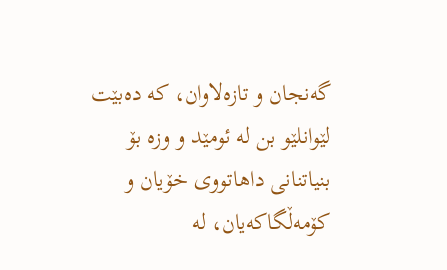گەنجان و تازەلاوان، کە دەبێت لێوانلێو بن لە ئومێد و وزە بۆ بنیاتنانی داهاتووی خۆیان و کۆمەڵگاکەیان، لە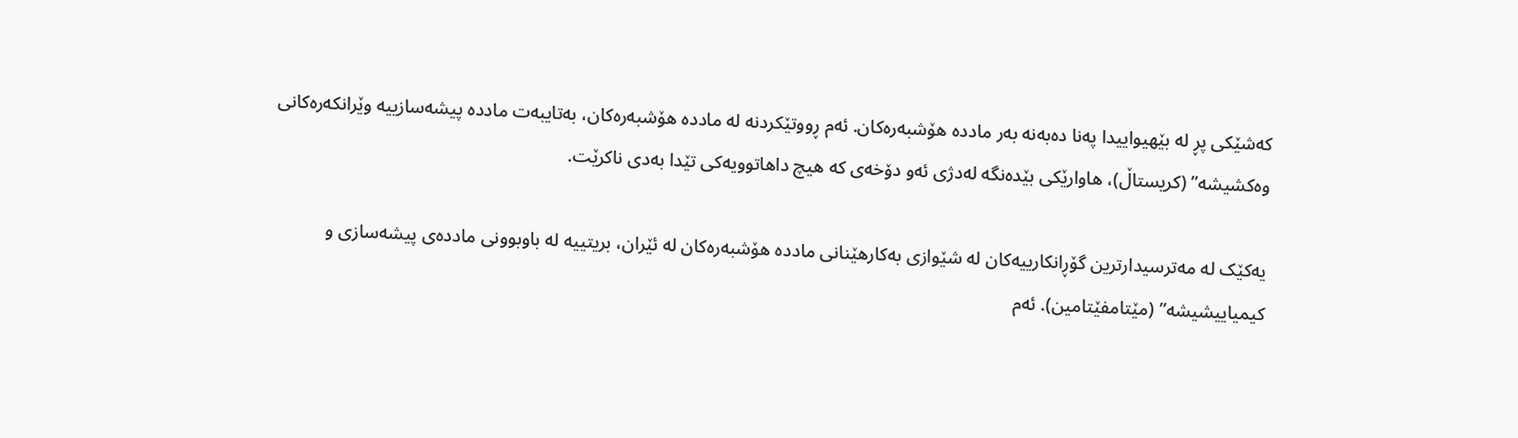کەشێکی پڕ لە بێهیواییدا پەنا دەبەنە بەر ماددە هۆشبەرەکان. ئەم ڕووتێکردنە لە ماددە هۆشبەرەکان، بەتایبەت ماددە پیشەسازییە وێرانکەرەکانی وەکشیشە” (کریستاڵ)، هاوارێکی بێدەنگە لەدژی ئەو دۆخەی کە هیچ داهاتوویەکی تێدا بەدی ناکرێت.

یەکێک لە مەترسیدارترین گۆڕانکارییەکان لە شێوازی بەکارهێنانی ماددە هۆشبەرەکان لە ئێران، بریتییە لە باوبوونی ماددەی پیشەسازی و کیمیاییشیشە” (مێتامفێتامین). ئەم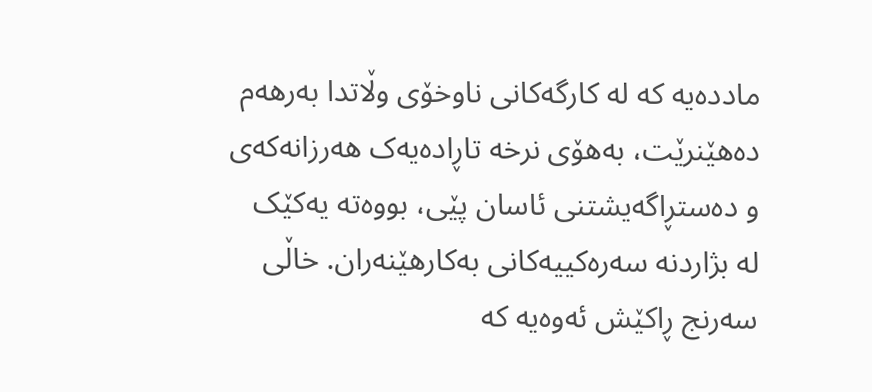ماددەیە کە لە کارگەکانی ناوخۆی وڵاتدا بەرهەم دەهێنرێت، بەهۆی نرخە تاڕادەیەک هەرزانەکەی و دەستڕاگەیشتنی ئاسان پێی، بووەتە یەکێک لە بژاردنە سەرەکییەکانی بەکارهێنەران. خاڵی سەرنج ڕاکێش ئەوەیە کە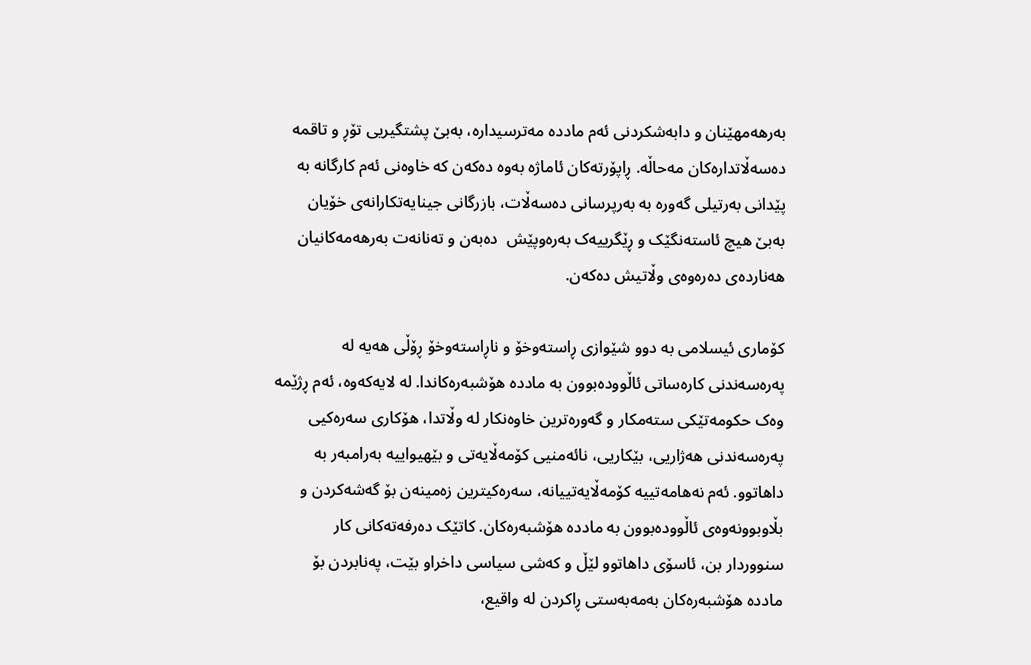بەرهەمهێنان و دابەشکردنی ئەم ماددە مەترسیدارە، بەبێ پشتگیریی تۆڕ و تاقمە دەسەڵاتدارەکان مەحاڵە. ڕاپۆرتەکان ئاماژە بەوە دەکەن کە خاوەنی ئەم کارگانە بە پێدانی بەرتیلی گەورە بە بەرپرسانی دەسەڵات، بازرگانی جینایەتکارانەی خۆیان بەبێ هیچ ئاستەنگێک و ڕێگرییەک بەرەوپێش  دەبەن و تەنانەت بەرهەمەکانیان هەناردەی دەرەوەی وڵاتیش دەکەن.

کۆماری ئیسلامی بە دوو شێوازی ڕاستەوخۆ و ناڕاستەوخۆ ڕۆڵی هەیە لە پەرەسەندنی کارەساتی ئاڵوودەبوون بە ماددە هۆشبەرەکاندا. لە لایەکەوە، ئەم ڕژێمە وەک حکومەتێکی ستەمکار و گەورەترین خاوەنکار لە وڵاتدا، هۆکاری سەرەکیی پەرەسەندنی هەژاریی، بێکاریی، نائەمنیی کۆمەڵایەتی و بێهیواییە بەرامبەر بە داهاتوو. ئەم نەهامەتییە کۆمەڵایەتییانە، سەرەکیترین زەمینەن بۆ گەشەکردن و بڵاوبوونەوەی ئاڵوودەبوون بە ماددە هۆشبەرەکان. کاتێک دەرفەتەکانی کار سنووردار بن، ئاسۆی داهاتوو لێڵ و کەشی سیاسی داخراو بێت، پەنابردن بۆ ماددە هۆشبەرەکان بەمەبەستی ڕاکردن لە واقیع،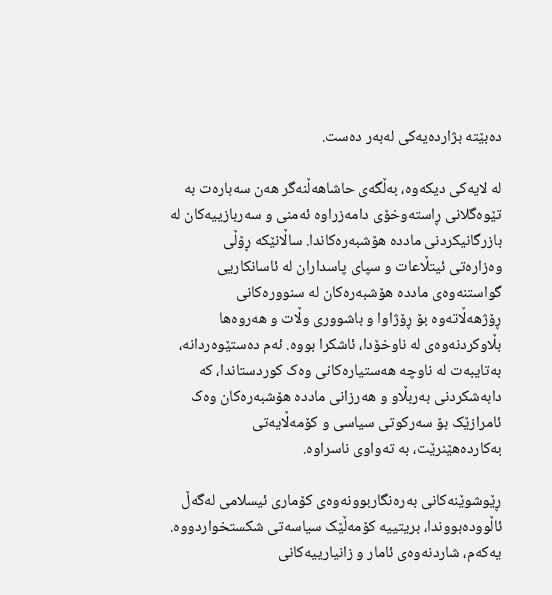دەبێتە بژاردەیەکی لەبەر دەست.

لە لایەکی دیکەوە، بەڵگەی حاشاهەڵنەگر هەن سەبارەت بە تێوەگلانی ڕاستەوخۆی دامەزراوە ئەمنی و سەربازییەکان لە بازرگانیکردنی ماددە هۆشبەرەکاندا. ساڵانێکە ڕۆڵی وەزارەتی ئیتڵاعات و سپای پاسداران لە ئاسانکاریی گواستنەوەی ماددە هۆشبەرەکان لە سنوورەکانی ڕۆژهەڵاتەوە بۆ ڕۆژاوا و باشووری وڵات و هەروەها بڵاوکردنەوەی لە ناوخۆدا، ئاشکرا بووە. ئەم دەستێوەردانە، بەتایبەت لە ناوچە هەستیارەکانی وەک کوردستاندا، کە دابەشکردنی بەربڵاو و هەرزانی ماددە هۆشبەرەکان وەک ئامرازێک بۆ سەرکوتی سیاسی و کۆمەڵایەتی بەکاردەهێنرێت، بە تەواوی ناسراوە.

ڕێوشوێنەکانی بەرەنگاربوونەوەی کۆماری ئیسلامی لەگەڵ ئاڵوودەبووندا، بریتییە کۆمەڵێک سیاسەتی شکستخواردووە. یەکەم، شاردنەوەی ئامار و زانیارییەکانی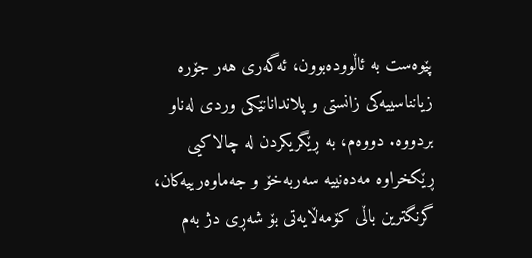پێوەست بە ئاڵوودەبوون، ئەگەری هەر جۆرە زیانناسییەکی زانستی و پلاندانانێکی وردی لەناو بردووە. دووەم، بە ڕێگریکردن لە چالاکیی ڕێکخراوە مەدەنییە سەربەخۆ و جەماوەرییەکان، گرنگترین باڵی کۆمەڵایەتی بۆ شەڕی دژ بەم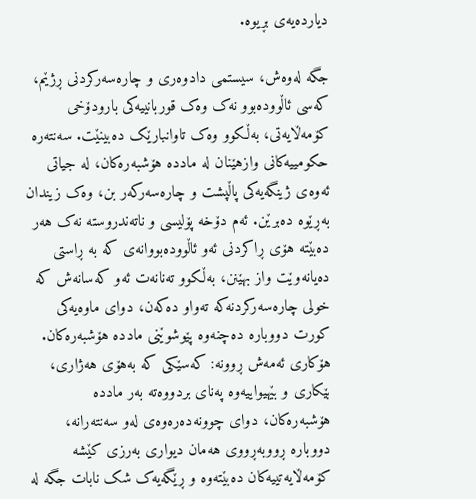دیاردەیەی بڕیوە.

جگە لەوەش، سیستمی دادوەری و چارەسەرکردنی ڕژێم، کەسی ئاڵوودەبوو نەک وەک قوربانییەکی بارودۆخی کۆمەڵایەتی، بەڵکوو وەک تاوانبارێک دەبینێت. سەنتەرە حکومییەکانی وازهێنان لە ماددە هۆشبەرەکان، لە جیاتی ئەوەی ژینگەیەکی پاڵپشت و چارەسەرکەر بن، وەک زیندان بەڕێوە دەبرێن. ئەم دۆخە پۆلیسی و ناتەندروستە نەک هەر دەبێتە هۆی ڕاکردنی ئەو ئاڵوودەبووانەی کە بە ڕاستی دەیانەوێت واز بهێنن، بەڵکوو تەنانەت ئەو کەسانەش کە خولی چارەسەرکردنەکە تەواو دەکەن، دوای ماوەیەکی کورت دووبارە دەچنەوە پێوشوێنی ماددە هۆشبەرەکان. هۆکاری ئەمەش ڕوونە: کەسێکی کە بەهۆی هەژاری، بێکاری و بێهیواییەوە پەنای بردووەتە بەر ماددە هۆشبەرەکان، دوای چوونەدەرەوەی لەو سەنتەرانە، دووبارە ڕووبەڕووی هەمان دیواری بەرزی کێشە کۆمەڵایەتییەکان دەبێتەوە و ڕێگەیەک شک نابات جگە لە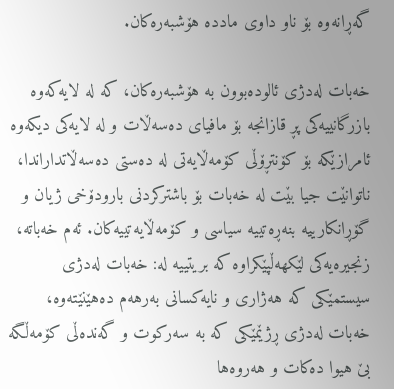گەڕانەوە بۆ ناو داوی ماددە هۆشبەرەکان.

خەبات لەدژی ئالودەبوون بە هۆشبەرەکان، کە لە لایەکەوە بازرگانییەکی پڕ قازانجە بۆ مافیای دەسەڵات و لە لایەکی دیکەوە ئامرازێکە بۆ کۆنتڕۆڵی کۆمەڵایەتی لە دەستی دەسەڵاتداراندا، ناتوانێت جیا بێت لە خەبات بۆ باشترکردنی بارودۆخی ژیان و گۆڕانکارییە بنەڕەتییە سیاسی و کۆمەڵایەتییەکان. ئەم خەباتە، زنجیرەیەکی لێکهەڵپێکراوە کە بریتییە لە: خەبات لەدژی سیستمێکی کە هەژاری و نایەکسانی بەرهەم دەهێنێتەوە، خەبات لەدژی ڕژێمێکی کە بە سەرکوت و گەندەڵی کۆمەڵگە بێ هیوا دەکات و هەروەها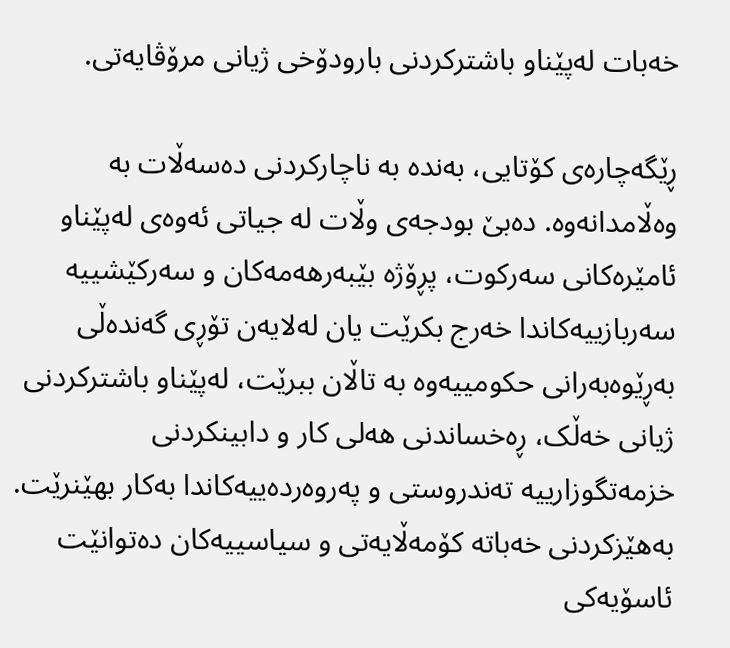خەبات لەپێناو باشترکردنی بارودۆخی ژیانی مرۆڤایەتی.

ڕێگەچارەی کۆتایی، بەندە بە ناچارکردنی دەسەڵات بە وەڵامدانەوە. دەبێ بودجەی وڵات لە جیاتی ئەوەی لەپێناو ئامێرەکانی سەرکوت، پڕۆژە بێبەرهەمەکان و سەرکێشییە سەربازییەکاندا خەرج بکرێت یان لەلایەن تۆڕی گەندەڵی بەڕێوەبەرانی حکومییەوە بە تاڵان ببرێت، لەپێناو باشترکردنی ژیانی خەڵک، ڕەخساندنی هەلی کار و دابینکردنی خزمەتگوزارییە تەندروستی و پەروەردەییەکاندا بەکار بهێنرێت. بەهێزکردنی خەباتە کۆمەڵایەتی و سیاسییەکان دەتوانێت ئاسۆیەکی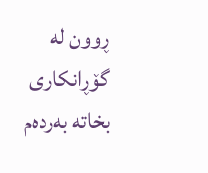ڕوون لە گۆڕانکاری بخاتە بەردەم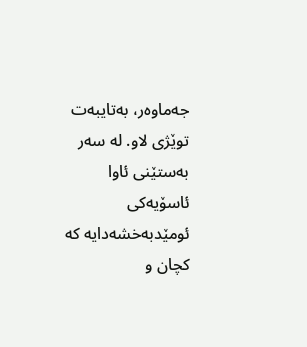جەماوەر، بەتایبەت توێژی لاو. لە سەر بەستێنی ئاوا ئاسۆیەکی ئومێدبەخشەدایە کە کچان و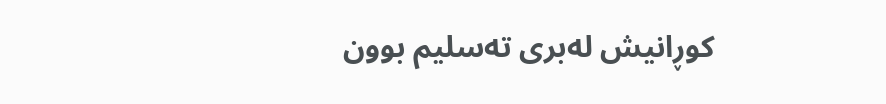کوڕانیش لەبری تەسلیم بوون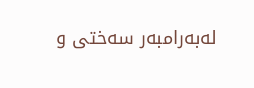لەبەرامبەر سەختی و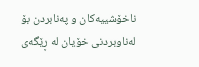ناخۆشییەکان و پەنابردن بۆ لەناوبردنی خۆیان لە ڕێگەی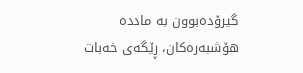گیرۆدەبوون بە ماددە هۆشبەرەکان، ڕێگەی خەبات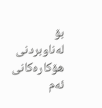بۆ لەناوبردنی هۆکارەکانی ئەم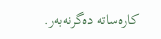کارەساتە دەگرنەبەر.